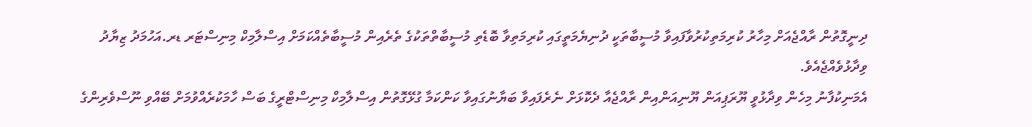ދިނީގޮތުން ރާއްޖެއަށް މިހާރު ކުރިމަތިކުރުވާފައިވާ މުސީބާތަކީ ދުނިޔެމަތީގައި ކުރިމަތިވާ ބޮޑެތި މުސީބާތްތަކުގެ ތެރެއިން މުސީބާތެއްކަމަށް އިސްލާމިކް މިނިސްޓަރ ޑރ.އަހުމަދު ޒިޔާދު ވިދާޅުވެއްޖެއެވެ.
އެމަނިކުފާނު މިހެން ވިދާޅުވީ ޔޫރަޕިއަން ޔޫނިއަންއިން ރާއްޖެއާ ދެކޮޅަށް ނެރެފައިވާ ބަޔާނުގައިވާ ކަންކަމާ ގުޅޭގޮތުން އިސްލާމިކް މިނިސްޓްރީގެ ބަސް ހާމަކުރެއްވުމަށް ބޭއްވި ނޫސްވެރިންގެ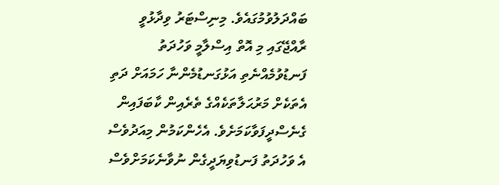ބައްދަލުވުމުގައެވެ. މިނިސްޓަރު ވިދާޅުވީ ރާއްޖޭގައި މި އޮތް އިސްލާމީ ވަހުދަތު ފަނޑުވުމެއްނެތި އަޅުގަނޑުމެންނާ ހަމައަށް ދަތި އެތަކެށް މަރުޙަލާތަކެއްގެ ތެރެއިން ކާބަފައިން ގެނެސްދީފަވާކަމަށެވެ. އެހެންކަމުން މިއަދުވެސް އެ ވަހުދަތު ފަނޑުވިޔަދީގެން ނުވާނެކަމަށްވެސް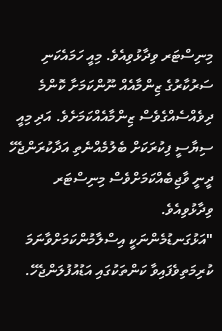މިނިސްޓަރ ވިދާޅުވިއެވެ. މިއީ ހަމައެކަނި ސަރުކާރުގެ ޒިންމާއެއް ނޫންކަމަށާ ކޮންމެ ދިވެއްސެއްގެވެސް ޒިންމާއެއްކަމަށެވެ. އަދި މިއީ ސިޔާސީ ފިކުރަކަށް ބެލުމެއްނެތި އަދާކުރަންޖެހޭ ދީނީ ވާޖިބެއްކަމަށްވެސް މިނިސްޓަރ ވިދާޅުވިއެވެ.
"އަޅުގަނޑުމެންނަކީ އިސްލާމުންކަމަށްވާނަމަ ކުރިމަތިވެފައިވާ ކަންތަކުގައި އަޑުއުފުލަންޖެހޭ.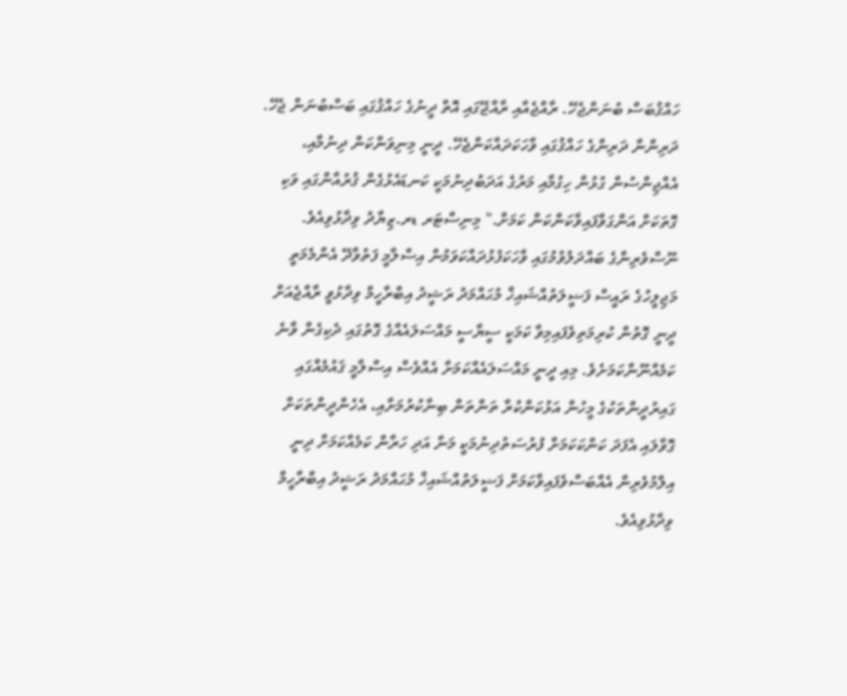ހައްޤުބަސް ބުނަންޖެހޭ. ރާއްޖެއާއި ރާއްޖޭގައި އޮތް ދީނުގެ ހައްޤުގައި ބަސްބުނަން ޖެހޭ. ދަރިންނާ ދަރިންގެ ހައްޤުގައި ވާހަކަދައްކަންޖެހޭ. ދީނީ މިނިވަންކަން ދިނުމާއި، އެއްޖިންސުން ގުޅުން ހިގުމާއި މަރުގެ އަދަބުދިނުމަކީ ކަނޑައެޅުގެން ޤުރުއާންގައި ވަކި ގޮތަކަށް އަންގަވާފައިވާކަންކަން ކަމަށް." މިނިސްޓަރ ޑރ.ޒިޔާދު ވިދާޅުވިއެވެ.
ނޫސްވެރިންގެ ބައްދަލުވުމުގައި ވާހަކަފުޅުދައްކަވަމުން އިސްލާމީ ފަތުވާދޭ އެންމެމަތީ މަޖިލީހުގެ ރައީސް ފަޟީލަތުއްޝައިޚް މުޙައްމަދު ރަޝީދު އިބްރާހީމް ވިދާޅުވީ ރާއްޖެއަށް ދީނީ ގޮތުން ކުރިމަތިވެފައިމިވާ ކަމަކީ ސީޔާސީ މައްސަލައެއްގެ ގޮތުގައި ދެކިގެން ވާނެ ކަމެއްނޫންކަމަށެވެ. މިއި ދީނީ މައްސަލައެއްކަމަށާ އެއްވެސް އިސްލާމީ ޤައުމެއްގައި ގައިރުދީންތަކުގެ މީހުން އަޅުކަންކުރާ ތަންތަން ބިނާކުރުމަށާއި، އެހެންދީންތަކަށް ގޮވާލައި އެފަދަ ކަންކަކަމަށް ފުރުސަތުދިނުމަކީ މަނާ އަދި ހަރާން ކަމެއްކަމަށް ދިނީ އިލްމުވެރިން އެއްބަސްވެފައިވާކަމަށް ފަޟީލަތުއްޝައިޚް މުޙައްމަދު ރަޝީދު އިބްރާހީމް ވިދާޅުވިއެވެ.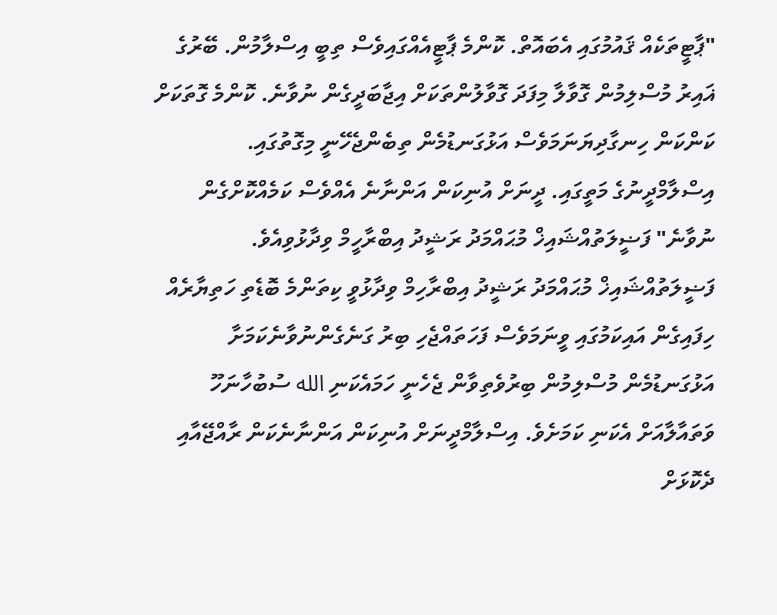"ޕާޓީތަކެއް ޤައުމުގައި އެބައޮތް. ކޮންމެ ޕާޓީއެއްގައިވެސް ތިބީ އިސްލާމުން. ބޭރުގެ ޣައިރު މުސްލިމުން ގޮވާލާ މިފަދަ ގޮވާލުންތަކަށް އިޖާބަދީގެން ނުވާނެ. ކޮންމެ ގޮތަކަށް ކަންކަން ހިނގާދިޔަނަމަވެސް އަޅުގަނޑުމެން ތިބެންޖެހޭނީ މިގޮތުގައި. އިސްލާމްދީނުގެ މަތީގައި. ދީނަށް އުނިކަން އަންނާނެ އެއްވެސް ކަމެއްކޮށްގެން ނުވާނެ" ފަޟީލަތުއްޝައިޚް މުޙައްމަދު ރަޝީދު އިބްރާހީމް ވިދާޅުވިއެވެ.
ފަޟީލަތުއްޝައިޚް މުޙައްމަދު ރަޝީދު އިބްރާހިމް ވިދާޅުވީ ކިތަންމެ ބޮޑެތި ހަތިޔާރެއް ހިފައިގެން އައިކަމުގައި ވީނަމަވެސް ފަހަތައްޖެހި ބިރު ގަނެގެންނުވާނެކަމަށާ އަޅުގަނޑުމެން މުސްލިމުން ބިރުވެތިވާން ޖެހެނީ ހަމައެކަނި الله ސުބުހާނަހޫ ވަތައާލާއަށް އެކަނި ކަމަށެވެ. އިސްލާމްދީނަށް އުނިކަން އަންނާނެކަން ރާއްޖޭއާއި ދެކޮޅަށް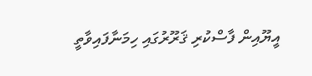އީޔޫއިން ފާސްކުރި ޤަރޫރުގައި ހިމަނާފައިވާތީ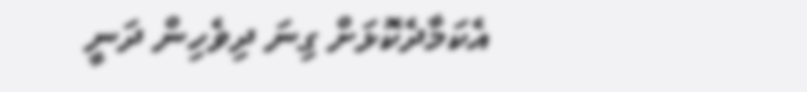އެކަމާދެކޮޅަށް ގިނަ ދިވެހިން ދަނީ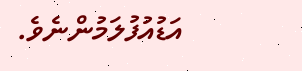އަޑުއުފުލަމުންނެވެ.